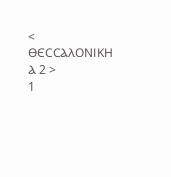< ⲐⲈⲤⲤⲀⲖⲞⲚⲒⲔⲎ Ⲁ 2 >
1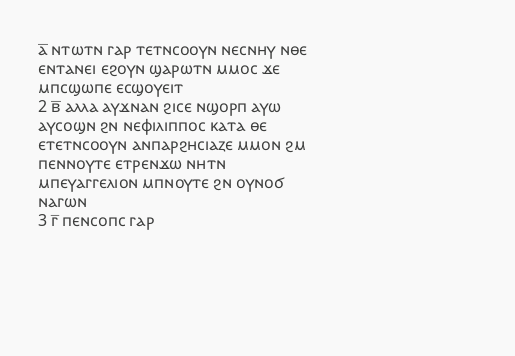ⲁ̅ ⲛⲧⲱⲧⲛ ⲅⲁⲣ ⲧⲉⲧⲛⲥⲟⲟⲩⲛ ⲛⲉⲥⲛⲏⲩ ⲛⲑⲉ ⲉⲛⲧⲁⲛⲉⲓ ⲉϩⲟⲩⲛ ϣⲁⲣⲱⲧⲛ ⲙⲙⲟⲥ ϫⲉ ⲙⲡⲥϣⲱⲡⲉ ⲉⲥϣⲟⲩⲉⲓⲧ
2 ⲃ̅ ⲁⲗⲗⲁ ⲁⲩϫⲛⲁⲛ ϩⲓⲥⲉ ⲛϣⲟⲣⲡ ⲁⲩⲱ ⲁⲩⲥⲟϣⲛ ϩⲛ ⲛⲉⲫⲓⲗⲓⲡⲡⲟⲥ ⲕⲁⲧⲁ ⲑⲉ ⲉⲧⲉⲧⲛⲥⲟⲟⲩⲛ ⲁⲛⲡⲁⲣϩⲏⲥⲓⲁⲍⲉ ⲙⲙⲟⲛ ϩⲙ ⲡⲉⲛⲛⲟⲩⲧⲉ ⲉⲧⲣⲉⲛϫⲱ ⲛⲏⲧⲛ ⲙⲡⲉⲩⲁⲅⲅⲉⲗⲓⲟⲛ ⲙⲡⲛⲟⲩⲧⲉ ϩⲛ ⲟⲩⲛⲟϭ ⲛⲁⲅⲱⲛ
3 ⲅ̅ ⲡⲉⲛⲥⲟⲡⲥ ⲅⲁⲣ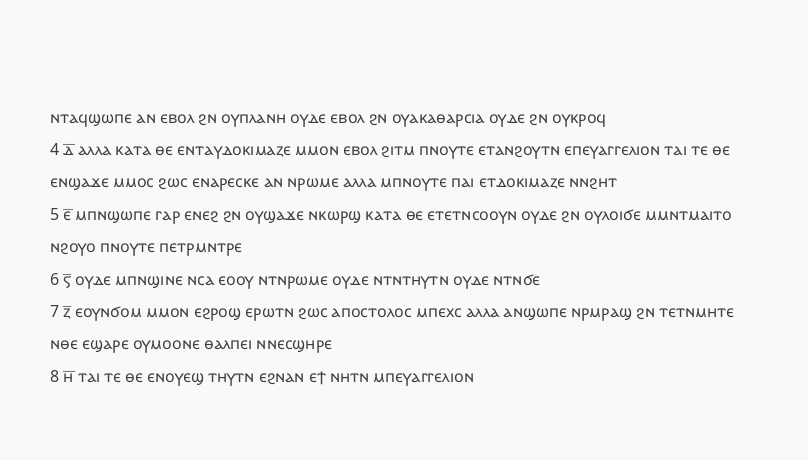ⲛⲧⲁϥϣⲱⲡⲉ ⲁⲛ ⲉⲃⲟⲗ ϩⲛ ⲟⲩⲡⲗⲁⲛⲏ ⲟⲩⲇⲉ ⲉⲃⲟⲗ ϩⲛ ⲟⲩⲁⲕⲁⲑⲁⲣⲥⲓⲁ ⲟⲩⲇⲉ ϩⲛ ⲟⲩⲕⲣⲟϥ
4 ⲇ̅ ⲁⲗⲗⲁ ⲕⲁⲧⲁ ⲑⲉ ⲉⲛⲧⲁⲩⲇⲟⲕⲓⲙⲁⲍⲉ ⲙⲙⲟⲛ ⲉⲃⲟⲗ ϩⲓⲧⲙ ⲡⲛⲟⲩⲧⲉ ⲉⲧⲁⲛϩⲟⲩⲧⲛ ⲉⲡⲉⲩⲁⲅⲅⲉⲗⲓⲟⲛ ⲧⲁⲓ ⲧⲉ ⲑⲉ ⲉⲛϣⲁϫⲉ ⲙⲙⲟⲥ ϩⲱⲥ ⲉⲛⲁⲣⲉⲥⲕⲉ ⲁⲛ ⲛⲣⲱⲙⲉ ⲁⲗⲗⲁ ⲙⲡⲛⲟⲩⲧⲉ ⲡⲁⲓ ⲉⲧⲇⲟⲕⲓⲙⲁⲍⲉ ⲛⲛϩⲏⲧ
5 ⲉ̅ ⲙⲡⲛϣⲱⲡⲉ ⲅⲁⲣ ⲉⲛⲉϩ ϩⲛ ⲟⲩϣⲁϫⲉ ⲛⲕⲱⲣϣ ⲕⲁⲧⲁ ⲑⲉ ⲉⲧⲉⲧⲛⲥⲟⲟⲩⲛ ⲟⲩⲇⲉ ϩⲛ ⲟⲩⲗⲟⲓϭⲉ ⲙⲙⲛⲧⲙⲁⲓⲧⲟ ⲛϩⲟⲩⲟ ⲡⲛⲟⲩⲧⲉ ⲡⲉⲧⲣⲙⲛⲧⲣⲉ
6 ⲋ̅ ⲟⲩⲇⲉ ⲙⲡⲛϣⲓⲛⲉ ⲛⲥⲁ ⲉⲟⲟⲩ ⲛⲧⲛⲣⲱⲙⲉ ⲟⲩⲇⲉ ⲛⲧⲛⲧⲏⲩⲧⲛ ⲟⲩⲇⲉ ⲛⲧⲛϭⲉ
7 ⲍ̅ ⲉⲟⲩⲛϭⲟⲙ ⲙⲙⲟⲛ ⲉϩⲣⲟϣ ⲉⲣⲱⲧⲛ ϩⲱⲥ ⲁⲡⲟⲥⲧⲟⲗⲟⲥ ⲙⲡⲉⲭⲥ ⲁⲗⲗⲁ ⲁⲛϣⲱⲡⲉ ⲛⲣⲙⲣⲁϣ ϩⲛ ⲧⲉⲧⲛⲙⲏⲧⲉ ⲛⲑⲉ ⲉϣⲁⲣⲉ ⲟⲩⲙⲟⲟⲛⲉ ⲑⲁⲗⲡⲉⲓ ⲛⲛⲉⲥϣⲏⲣⲉ
8 ⲏ̅ ⲧⲁⲓ ⲧⲉ ⲑⲉ ⲉⲛⲟⲩⲉϣ ⲧⲏⲩⲧⲛ ⲉϩⲛⲁⲛ ⲉϯ ⲛⲏⲧⲛ ⲙⲡⲉⲩⲁⲅⲅⲉⲗⲓⲟⲛ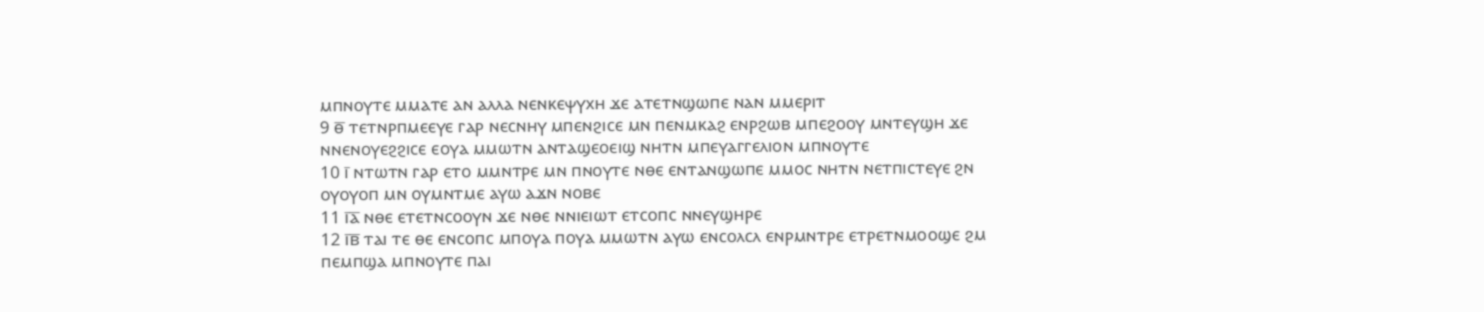ⲙⲡⲛⲟⲩⲧⲉ ⲙⲙⲁⲧⲉ ⲁⲛ ⲁⲗⲗⲁ ⲛⲉⲛⲕⲉⲯⲩⲭⲏ ϫⲉ ⲁⲧⲉⲧⲛϣⲱⲡⲉ ⲛⲁⲛ ⲙⲙⲉⲣⲓⲧ
9 ⲑ̅ ⲧⲉⲧⲛⲣⲡⲙⲉⲉⲩⲉ ⲅⲁⲣ ⲛⲉⲥⲛⲏⲩ ⲙⲡⲉⲛϩⲓⲥⲉ ⲙⲛ ⲡⲉⲛⲙⲕⲁϩ ⲉⲛⲣϩⲱⲃ ⲙⲡⲉϩⲟⲟⲩ ⲙⲛⲧⲉⲩϣⲏ ϫⲉ ⲛⲛⲉⲛⲟⲩⲉϩϩⲓⲥⲉ ⲉⲟⲩⲁ ⲙⲙⲱⲧⲛ ⲁⲛⲧⲁϣⲉⲟⲉⲓϣ ⲛⲏⲧⲛ ⲙⲡⲉⲩⲁⲅⲅⲉⲗⲓⲟⲛ ⲙⲡⲛⲟⲩⲧⲉ
10 ⲓ̅ ⲛⲧⲱⲧⲛ ⲅⲁⲣ ⲉⲧⲟ ⲙⲙⲛⲧⲣⲉ ⲙⲛ ⲡⲛⲟⲩⲧⲉ ⲛⲑⲉ ⲉⲛⲧⲁⲛϣⲱⲡⲉ ⲙⲙⲟⲥ ⲛⲏⲧⲛ ⲛⲉⲧⲡⲓⲥⲧⲉⲩⲉ ϩⲛ ⲟⲩⲟⲩⲟⲡ ⲙⲛ ⲟⲩⲙⲛⲧⲙⲉ ⲁⲩⲱ ⲁϫⲛ ⲛⲟⲃⲉ
11 ⲓ̅ⲁ̅ ⲛⲑⲉ ⲉⲧⲉⲧⲛⲥⲟⲟⲩⲛ ϫⲉ ⲛⲑⲉ ⲛⲛⲓⲉⲓⲱⲧ ⲉⲧⲥⲟⲡⲥ ⲛⲛⲉⲩϣⲏⲣⲉ
12 ⲓ̅ⲃ̅ ⲧⲁⲓ ⲧⲉ ⲑⲉ ⲉⲛⲥⲟⲡⲥ ⲙⲡⲟⲩⲁ ⲡⲟⲩⲁ ⲙⲙⲱⲧⲛ ⲁⲩⲱ ⲉⲛⲥⲟⲗⲥⲗ ⲉⲛⲣⲙⲛⲧⲣⲉ ⲉⲧⲣⲉⲧⲛⲙⲟⲟϣⲉ ϩⲙ ⲡⲉⲙⲡϣⲁ ⲙⲡⲛⲟⲩⲧⲉ ⲡⲁⲓ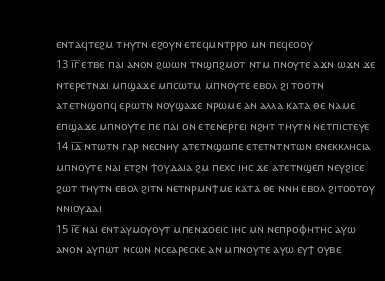ⲉⲛⲧⲁϥⲧⲉϩⲙ ⲧⲏⲩⲧⲛ ⲉϩⲟⲩⲛ ⲉⲧⲉϥⲙⲛⲧⲣⲣⲟ ⲙⲛ ⲡⲉϥⲉⲟⲟⲩ
13 ⲓ̅ⲅ̅ ⲉⲧⲃⲉ ⲡⲁⲓ ⲁⲛⲟⲛ ϩⲱⲱⲛ ⲧⲛϣⲡϩⲙⲟⲧ ⲛⲧⲙ ⲡⲛⲟⲩⲧⲉ ⲁϫⲛ ⲱϫⲛ ϫⲉ ⲛⲧⲉⲣⲉⲧⲛϫⲓ ⲙⲡϣⲁϫⲉ ⲙⲡⲥⲱⲧⲙ ⲙⲡⲛⲟⲩⲧⲉ ⲉⲃⲟⲗ ϩⲓ ⲧⲟⲟⲧⲛ ⲁⲧⲉⲧⲛϣⲟⲡϥ ⲉⲣⲱⲧⲛ ⲛⲟⲩϣⲁϫⲉ ⲛⲣⲱⲙⲉ ⲁⲛ ⲁⲗⲗⲁ ⲕⲁⲧⲁ ⲑⲉ ⲛⲁⲙⲉ ⲉⲡϣⲁϫⲉ ⲙⲡⲛⲟⲩⲧⲉ ⲡⲉ ⲡⲁⲓ ⲟⲛ ⲉⲧⲉⲛⲉⲣⲅⲉⲓ ⲛϩⲏⲧ ⲧⲏⲩⲧⲛ ⲛⲉⲧⲡⲓⲥⲧⲉⲩⲉ
14 ⲓ̅ⲇ̅ ⲛⲧⲱⲧⲛ ⲅⲁⲣ ⲛⲉⲥⲛⲏⲩ ⲁⲧⲉⲧⲛϣⲱⲡⲉ ⲉⲧⲉⲧⲛⲧⲛⲧⲱⲛ ⲉⲛⲉⲕⲕⲗⲏⲥⲓⲁ ⲙⲡⲛⲟⲩⲧⲉ ⲛⲁⲓ ⲉⲧϩⲛ ϯⲟⲩⲇⲁⲓⲁ ϩⲙ ⲡⲉⲭⲥ ⲓⲏⲥ ϫⲉ ⲁⲧⲉⲧⲛϣⲉⲡ ⲛⲉⲩϩⲓⲥⲉ ϩⲱⲧ ⲧⲏⲩⲧⲛ ⲉⲃⲟⲗ ϩⲓⲧⲛ ⲛⲉⲧⲛⲣⲙⲛϯⲙⲉ ⲕⲁⲧⲁ ⲑⲉ ⲛⲛⲏ ⲉⲃⲟⲗ ϩⲓⲧⲟⲟⲧⲟⲩ ⲛⲛⲓⲟⲩⲇⲁⲓ
15 ⲓ̅ⲉ̅ ⲛⲁⲓ ⲉⲛⲧⲁⲩⲙⲟⲩⲟⲩⲧ ⲙⲡⲉⲛϫⲟⲉⲓⲥ ⲓⲏⲥ ⲙⲛ ⲛⲉⲡⲣⲟⲫⲏⲧⲏⲥ ⲁⲩⲱ ⲁⲛⲟⲛ ⲁⲩⲡⲱⲧ ⲛⲥⲱⲛ ⲛⲥⲉⲁⲣⲉⲥⲕⲉ ⲁⲛ ⲙⲡⲛⲟⲩⲧⲉ ⲁⲩⲱ ⲉⲩϯ ⲟⲩⲃⲉ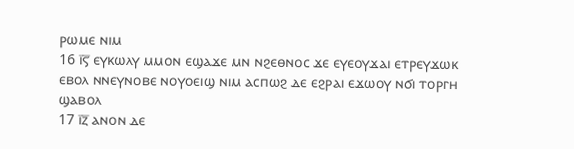ⲣⲱⲙⲉ ⲛⲓⲙ
16 ⲓ̅ⲋ̅ ⲉⲩⲕⲱⲗⲩ ⲙⲙⲟⲛ ⲉϣⲁϫⲉ ⲙⲛ ⲛϩⲉⲑⲛⲟⲥ ϫⲉ ⲉⲩⲉⲟⲩϫⲁⲓ ⲉⲧⲣⲉⲩϫⲱⲕ ⲉⲃⲟⲗ ⲛⲛⲉⲩⲛⲟⲃⲉ ⲛⲟⲩⲟⲉⲓϣ ⲛⲓⲙ ⲁⲥⲡⲱϩ ⲇⲉ ⲉϩⲣⲁⲓ ⲉϫⲱⲟⲩ ⲛϭⲓ ⲧⲟⲣⲅⲏ ϣⲁⲃⲟⲗ
17 ⲓ̅ⲍ̅ ⲁⲛⲟⲛ ⲇⲉ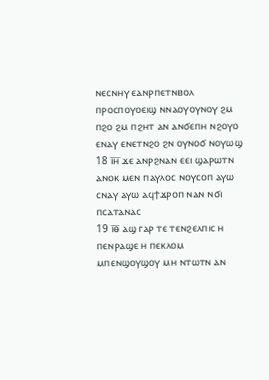ⲛⲉⲥⲛⲏⲩ ⲉⲁⲛⲣⲡⲉⲧⲛⲃⲟⲗ ⲡⲣⲟⲥⲡⲟⲩⲟⲉⲓϣ ⲛⲛⲁⲟⲩⲟⲩⲛⲟⲩ ϩⲙ ⲡϩⲟ ϩⲙ ⲡϩⲏⲧ ⲁⲛ ⲁⲛϭⲉⲡⲏ ⲛϩⲟⲩⲟ ⲉⲛⲁⲩ ⲉⲛⲉⲧⲛϩⲟ ϩⲛ ⲟⲩⲛⲟϭ ⲛⲟⲩⲱϣ
18 ⲓ̅ⲏ̅ ϫⲉ ⲁⲛⲣϩⲛⲁⲛ ⲉⲉⲓ ϣⲁⲣⲱⲧⲛ ⲁⲛⲟⲕ ⲙⲉⲛ ⲡⲁⲩⲗⲟⲥ ⲛⲟⲩⲥⲟⲡ ⲁⲩⲱ ⲥⲛⲁⲩ ⲁⲩⲱ ⲁϥϯϫⲣⲟⲡ ⲛⲁⲛ ⲛϭⲓ ⲡⲥⲁⲧⲁⲛⲁⲥ
19 ⲓ̅ⲑ̅ ⲁϣ ⲅⲁⲣ ⲧⲉ ⲧⲉⲛϩⲉⲗⲡⲓⲥ ⲏ ⲡⲉⲛⲣⲁϣⲉ ⲏ ⲡⲉⲕⲗⲟⲙ ⲙⲡⲉⲛϣⲟⲩϣⲟⲩ ⲙⲏ ⲛⲧⲱⲧⲛ ⲁⲛ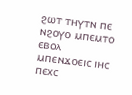ϩⲱⲧ ⲧⲏⲩⲧⲛ ⲡⲉ ⲛϩⲟⲩⲟ ⲙⲡⲉⲙⲧⲟ ⲉⲃⲟⲗ ⲙⲡⲉⲛϫⲟⲉⲓⲥ ⲓⲏⲥ ⲡⲉⲭⲥ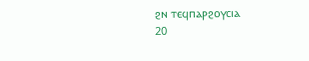ϩⲛ ⲧⲉϥⲡⲁⲣϩⲟⲩⲥⲓⲁ
20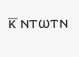ⲕ̅ ⲛⲧⲱⲧⲛ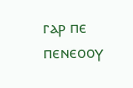ⲅⲁⲣ ⲡⲉ ⲡⲉⲛⲉⲟⲟⲩ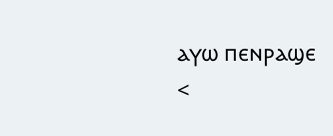ⲁⲩⲱ ⲡⲉⲛⲣⲁϣⲉ
<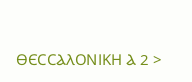ⲐⲈⲤⲤⲀⲖⲞⲚⲒⲔⲎ Ⲁ 2 >